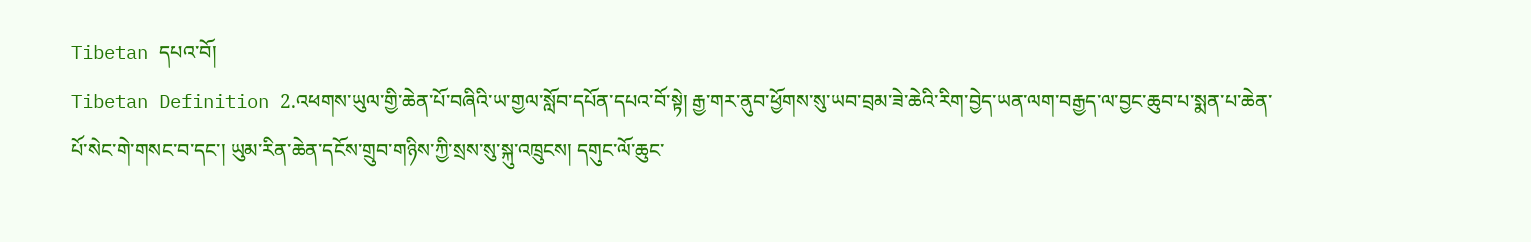Tibetan དཔའ་བོ།
Tibetan Definition 2.འཕགས་ཡུལ་གྱི་ཆེན་པོ་བཞིའི་ཡ་གྱལ་སློབ་དཔོན་དཔའ་བོ་སྟེ། རྒྱ་གར་ནུབ་ཕྱོགས་སུ་ཡབ་བྲམ་ཟེ་ཆེའི་རིག་བྱེད་ཡན་ལག་བརྒྱད་ལ་བྱང་ཆུབ་པ་སྨན་པ་ཆེན་པོ་སེང་གེ་གསང་བ་དང་། ཡུམ་རིན་ཆེན་དངོས་གྲུབ་གཉིས་ཀྱི་སྲས་སུ་སྐུ་འཁྲུངས། དགུང་ལོ་ཆུང་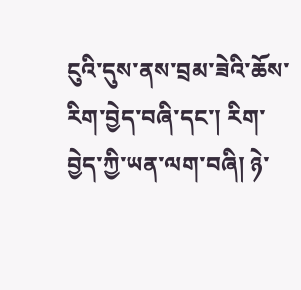ངུའི་དུས་ནས་བྲམ་ཟེའི་ཆོས་རིག་བྱེད་བཞི་དང་། རིག་བྱེད་ཀྱི་ཡན་ལག་བཞི། ཉེ་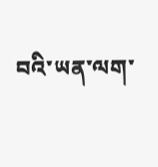བའི་ཡན་ལག་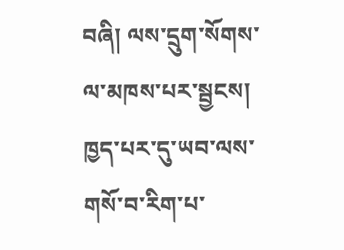བཞི། ལས་དྲུག་སོགས་ལ་མཁས་པར་སྦྱངས། ཁྱད་པར་དུ་ཡབ་ལས་གསོ་བ་རིག་པ་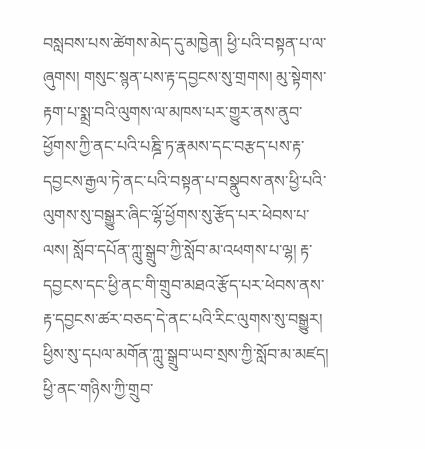བསླབས་པས་ཚེགས་མེད་དུ་མཁྱེན། ཕྱི་པའི་བསྟན་པ་ལ་ཞུགས། གསུང་སྙན་པས་རྟ་དབྱངས་སུ་གྲགས། མུ་སྟེགས་རྟག་པ་སྨྲ་བའི་ལུགས་ལ་མཁས་པར་གྱུར་ནས་ནུབ་ཕྱོགས་ཀྱི་ནང་པའི་པཎྜི་ཏ་རྣམས་དང་བརྩད་པས་རྟ་དབྱངས་རྒྱལ་ཏེ་ནང་པའི་བསྟན་པ་བསྣུབས་ནས་ཕྱི་པའི་ལུགས་སུ་བསྒྱུར་ཞིང་ལྷོ་ཕྱོགས་སུ་རྩོད་པར་ཕེབས་པ་ལས། སློབ་དཔོན་ཀླུ་སྒྲུབ་ཀྱི་སློབ་མ་འཕགས་པ་ལྷ། རྟ་དབྱངས་དང་ཕྱི་ནང་གི་གྲུབ་མཐའ་རྩོད་པར་ཕེབས་ནས་རྟ་དབྱངས་ཚར་བཅད་དེ་ནང་པའི་རིང་ལུགས་སུ་བསྒྱུར། ཕྱིས་སུ་དཔལ་མགོན་ཀླུ་སྒྲུབ་ཡབ་སྲས་ཀྱི་སློབ་མ་མཛད། ཕྱི་ནང་གཉིས་ཀྱི་གྲུབ་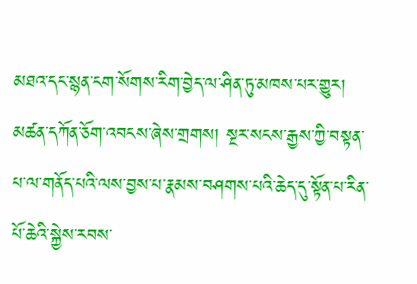མཐའ་དང་སྙན་ངག་སོགས་རིག་བྱེད་ལ་ཤིན་ཏུ་མཁས་པར་གྱུར། མཚན་དཀོན་ཅོག་འབངས་ཞེས་གྲགས། སྔར་སངས་རྒྱས་ཀྱི་བསྟན་པ་ལ་གནོད་པའི་ལས་བྱས་པ་རྣམས་བཤགས་པའི་ཆེད་དུ་སྟོན་པ་རིན་པོ་ཆེའི་སྐྱེས་རབས་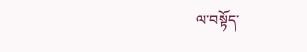ལ་བསྟོད་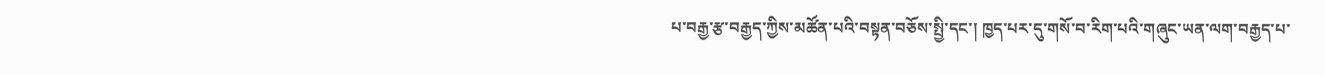པ་བརྒྱ་རྩ་བརྒྱད་ཀྱིས་མཚོན་པའི་བསྟན་བཅོས་སྤྱི་དང་། ཁྱད་པར་དུ་གསོ་བ་རིག་པའི་གཞུང་ཡན་ལག་བརྒྱད་པ་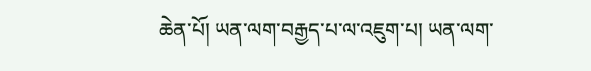ཆེན་པོ། ཡན་ལག་བརྒྱད་པ་ལ་འཇུག་པ། ཡན་ལག་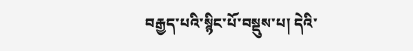བརྒྱད་པའི་སྙིང་པོ་བསྡུས་པ། དེའི་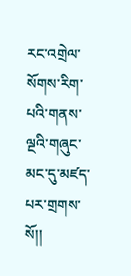རང་འགྲེལ་སོགས་རིག་པའི་གནས་ལྔའི་གཞུང་མང་དུ་མཛད་པར་གྲགས་སོ།།